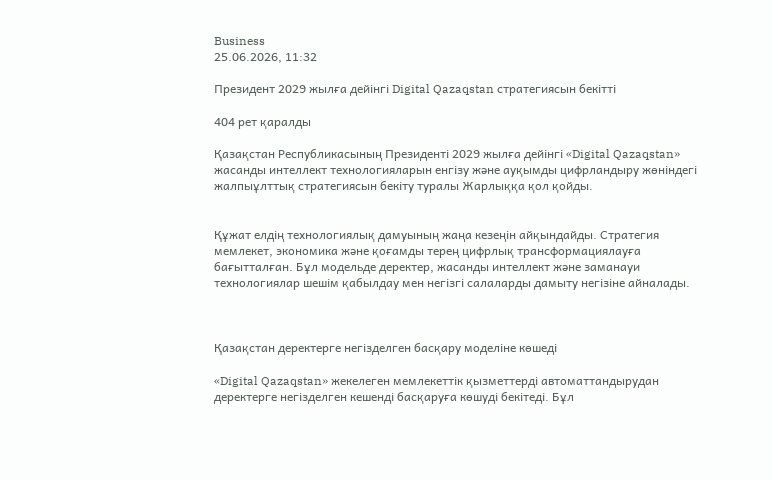Business
25.06.2026, 11:32

Президент 2029 жылға дейінгі Digital Qazaqstan стратегиясын бекітті

404 рет қаралды

Қазақстан Республикасының Президенті 2029 жылға дейінгі «Digital Qazaqstan» жасанды интеллект технологияларын енгізу және ауқымды цифрландыру жөніндегі жалпыұлттық стратегиясын бекіту туралы Жарлыққа қол қойды.


Құжат елдің технологиялық дамуының жаңа кезеңін айқындайды. Стратегия мемлекет, экономика және қоғамды терең цифрлық трансформациялауға бағытталған. Бұл модельде деректер, жасанды интеллект және заманауи технологиялар шешім қабылдау мен негізгі салаларды дамыту негізіне айналады.



Қазақстан деректерге негізделген басқару моделіне көшеді

«Digital Qazaqstan» жекелеген мемлекеттік қызметтерді автоматтандырудан деректерге негізделген кешенді басқаруға көшуді бекітеді. Бұл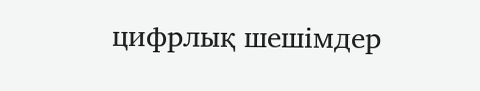цифрлық шешімдер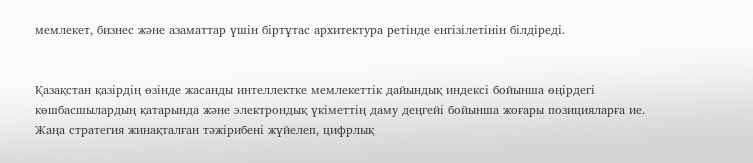мемлекет, бизнес және азаматтар үшін біртұтас архитектура ретінде енгізілетінін білдіреді.


Қазақстан қазірдің өзінде жасанды интеллектке мемлекеттік дайындық индексі бойынша өңірдегі көшбасшылардың қатарында және электрондық үкіметтің даму деңгейі бойынша жоғары позицияларға ие. Жаңа стратегия жинақталған тәжірибені жүйелеп, цифрлық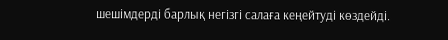шешімдерді барлық негізгі салаға кеңейтуді көздейді.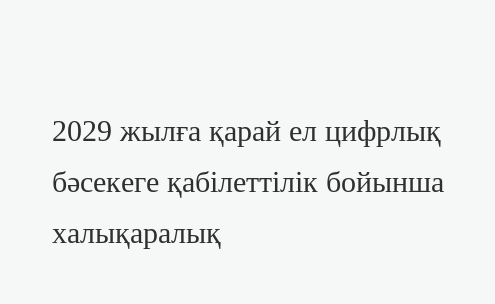2029 жылға қарай ел цифрлық бәсекеге қабілеттілік бойынша халықаралық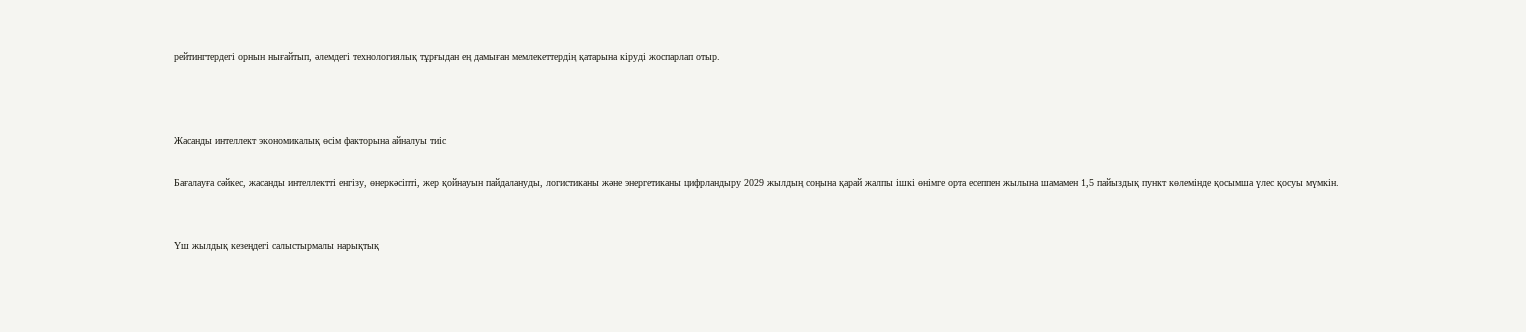рейтингтердегі орнын нығайтып, әлемдегі технологиялық тұрғыдан ең дамыған мемлекеттердің қатарына кіруді жоспарлап отыр.



Жасанды интеллект экономикалық өсім факторына айналуы тиіс

Бағалауға сәйкес, жасанды интеллектті енгізу, өнеркәсіпті, жер қойнауын пайдалануды, логистиканы және энергетиканы цифрландыру 2029 жылдың соңына қарай жалпы ішкі өнімге орта есеппен жылына шамамен 1,5 пайыздық пункт көлемінде қосымша үлес қосуы мүмкін.


Үш жылдық кезеңдегі салыстырмалы нарықтық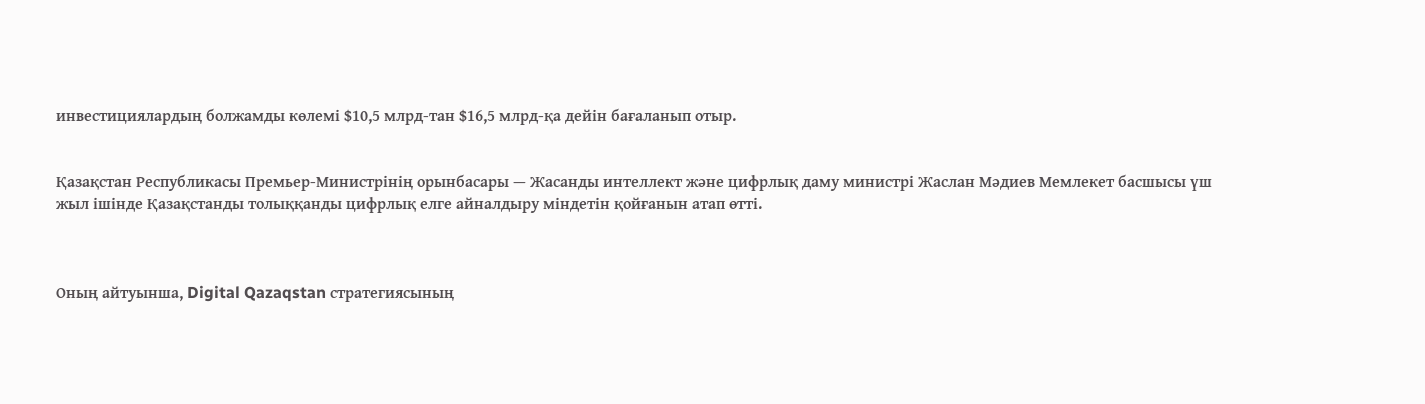инвестициялардың болжамды көлемі $10,5 млрд-тан $16,5 млрд-қа дейін бағаланып отыр.


Қазақстан Республикасы Премьер-Министрінің орынбасары — Жасанды интеллект және цифрлық даму министрі Жаслан Мәдиев Мемлекет басшысы үш жыл ішінде Қазақстанды толыққанды цифрлық елге айналдыру міндетін қойғанын атап өтті.



Оның айтуынша, Digital Qazaqstan стратегиясының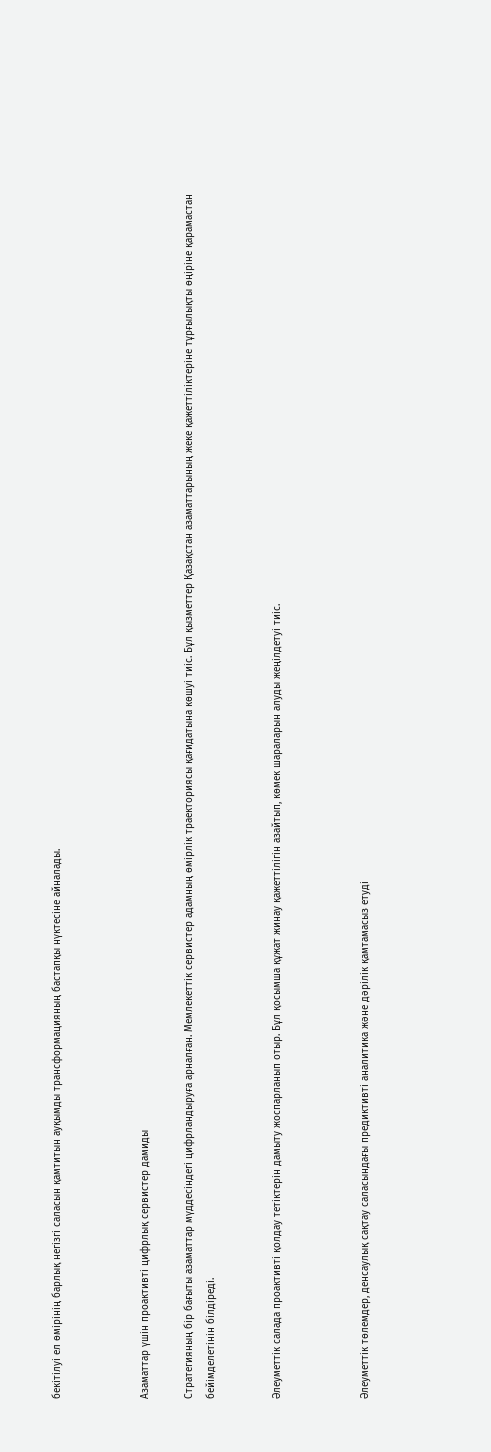бекітілуі ел өмірінің барлық негізгі саласын қамтитын ауқымды трансформацияның бастапқы нүктесіне айналады.



Азаматтар үшін проактивті цифрлық сервистер дамиды

Стратегияның бір бағыты азаматтар мүддесіндегі цифрландыруға арналған. Мемлекеттік сервистер адамның өмірлік траекториясы қағидатына көшуі тиіс. Бұл қызметтер Қазақстан азаматтарының жеке қажеттіліктеріне тұрғылықты өңіріне қарамастан бейімделетінін білдіреді.


Әлеуметтік салада проактивті қолдау тетіктерін дамыту жоспарланып отыр. Бұл қосымша құжат жинау қажеттілігін азайтып, көмек шараларын алуды жеңілдетуі тиіс.



Әлеуметтік төлемдер, денсаулық сақтау саласындағы предиктивті аналитика және дәрілік қамтамасыз етуді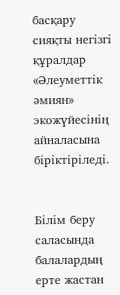басқару сияқты негізгі құралдар «Әлеуметтік әмиян» экожүйесінің айналасына біріктіріледі.


Білім беру саласында балалардың ерте жастан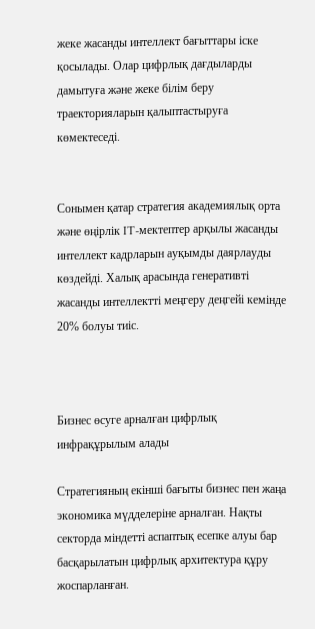жеке жасанды интеллект бағыттары іске қосылады. Олар цифрлық дағдыларды дамытуға және жеке білім беру траекторияларын қалыптастыруға көмектеседі.


Сонымен қатар стратегия академиялық орта және өңірлік IT-мектептер арқылы жасанды интеллект кадрларын ауқымды даярлауды көздейді. Халық арасында генеративті жасанды интеллектті меңгеру деңгейі кемінде 20% болуы тиіс.



Бизнес өсуге арналған цифрлық инфрақұрылым алады

Стратегияның екінші бағыты бизнес пен жаңа экономика мүдделеріне арналған. Нақты секторда міндетті аспаптық есепке алуы бар басқарылатын цифрлық архитектура құру жоспарланған.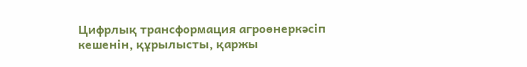Цифрлық трансформация агроөнеркәсіп кешенін, құрылысты, қаржы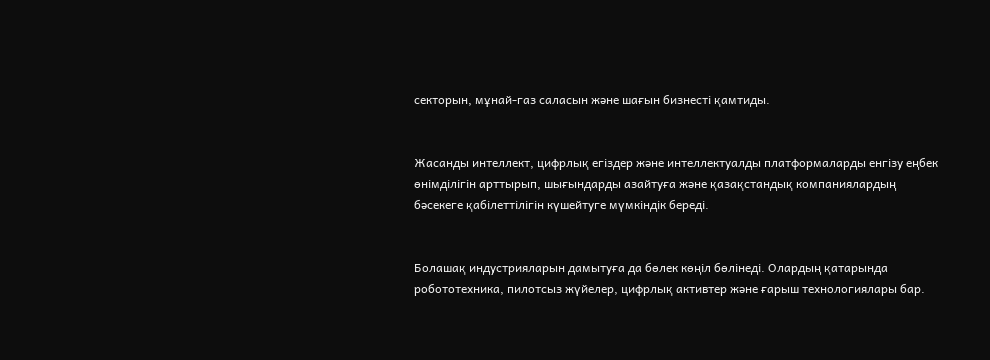секторын, мұнай-газ саласын және шағын бизнесті қамтиды.


Жасанды интеллект, цифрлық егіздер және интеллектуалды платформаларды енгізу еңбек өнімділігін арттырып, шығындарды азайтуға және қазақстандық компаниялардың бәсекеге қабілеттілігін күшейтуге мүмкіндік береді.


Болашақ индустрияларын дамытуға да бөлек көңіл бөлінеді. Олардың қатарында робототехника, пилотсыз жүйелер, цифрлық активтер және ғарыш технологиялары бар.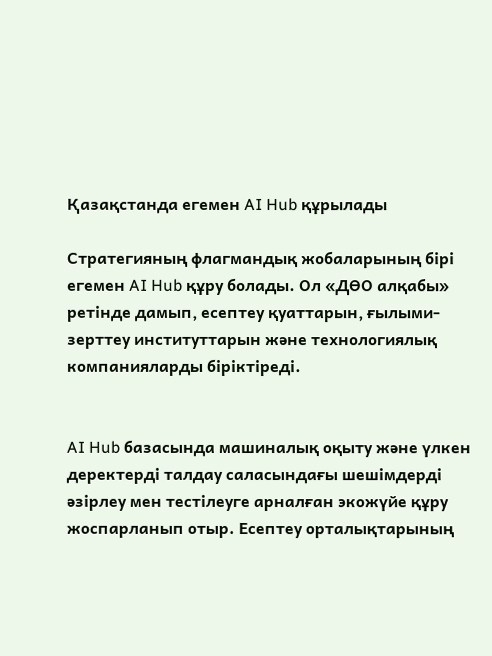Қазақстанда егемен AI Hub құрылады

Стратегияның флагмандық жобаларының бірі егемен AI Hub құру болады. Ол «ДӨО алқабы» ретінде дамып, есептеу қуаттарын, ғылыми-зерттеу институттарын және технологиялық компанияларды біріктіреді.


AI Hub базасында машиналық оқыту және үлкен деректерді талдау саласындағы шешімдерді әзірлеу мен тестілеуге арналған экожүйе құру жоспарланып отыр. Есептеу орталықтарының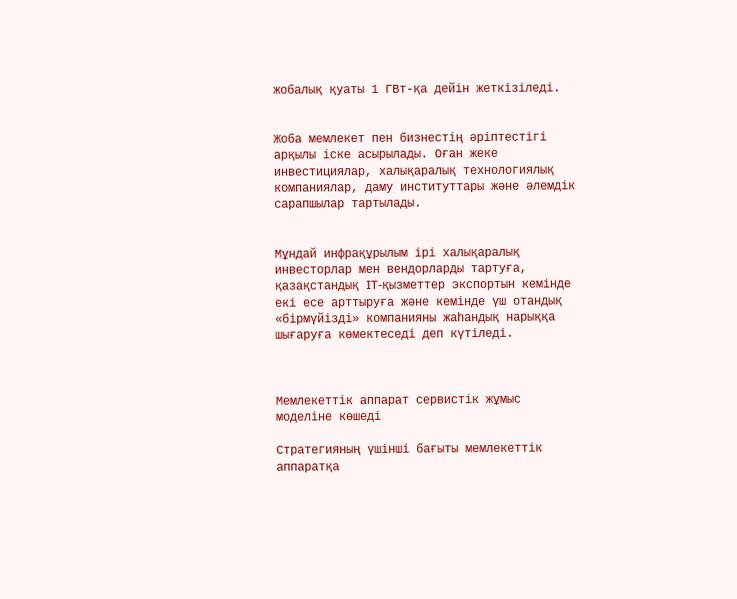жобалық қуаты 1 ГВт-қа дейін жеткізіледі.


Жоба мемлекет пен бизнестің әріптестігі арқылы іске асырылады. Оған жеке инвестициялар, халықаралық технологиялық компаниялар, даму институттары және әлемдік сарапшылар тартылады.


Мұндай инфрақұрылым ірі халықаралық инвесторлар мен вендорларды тартуға, қазақстандық IT-қызметтер экспортын кемінде екі есе арттыруға және кемінде үш отандық «бірмүйізді» компанияны жаһандық нарыққа шығаруға көмектеседі деп күтіледі.



Мемлекеттік аппарат сервистік жұмыс моделіне көшеді

Стратегияның үшінші бағыты мемлекеттік аппаратқа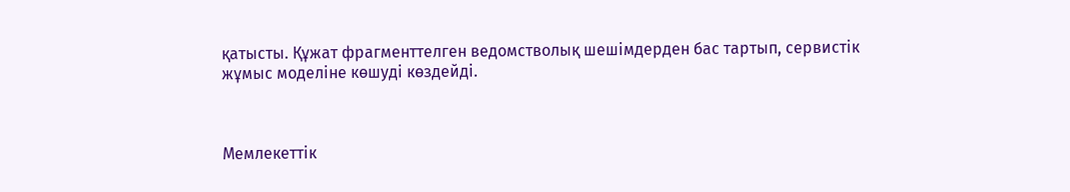қатысты. Құжат фрагменттелген ведомстволық шешімдерден бас тартып, сервистік жұмыс моделіне көшуді көздейді.



Мемлекеттік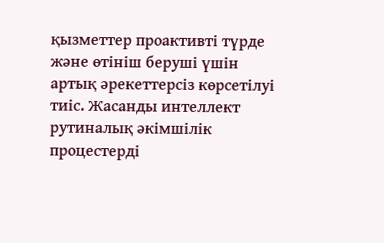қызметтер проактивті түрде және өтініш беруші үшін артық әрекеттерсіз көрсетілуі тиіс. Жасанды интеллект рутиналық әкімшілік процестерді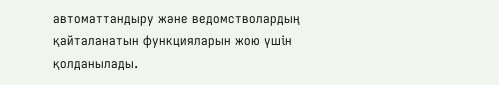автоматтандыру және ведомстволардың қайталанатын функцияларын жою үшін қолданылады.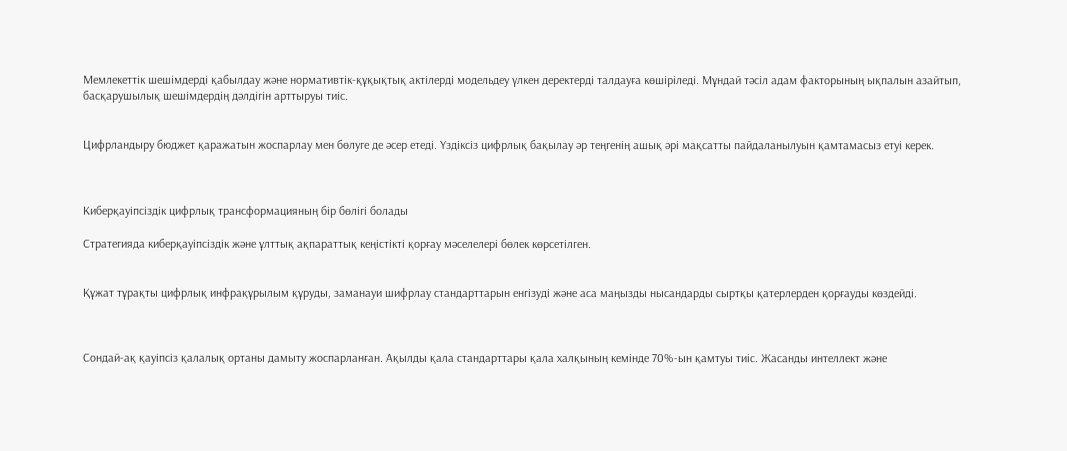Мемлекеттік шешімдерді қабылдау және нормативтік-құқықтық актілерді модельдеу үлкен деректерді талдауға көшіріледі. Мұндай тәсіл адам факторының ықпалын азайтып, басқарушылық шешімдердің дәлдігін арттыруы тиіс.


Цифрландыру бюджет қаражатын жоспарлау мен бөлуге де әсер етеді. Үздіксіз цифрлық бақылау әр теңгенің ашық әрі мақсатты пайдаланылуын қамтамасыз етуі керек.



Киберқауіпсіздік цифрлық трансформацияның бір бөлігі болады

Стратегияда киберқауіпсіздік және ұлттық ақпараттық кеңістікті қорғау мәселелері бөлек көрсетілген.


Құжат тұрақты цифрлық инфрақұрылым құруды, заманауи шифрлау стандарттарын енгізуді және аса маңызды нысандарды сыртқы қатерлерден қорғауды көздейді.



Сондай-ақ қауіпсіз қалалық ортаны дамыту жоспарланған. Ақылды қала стандарттары қала халқының кемінде 70%-ын қамтуы тиіс. Жасанды интеллект және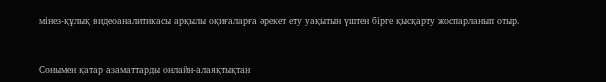мінез-құлық видеоаналитикасы арқылы оқиғаларға әрекет ету уақытын үштен бірге қысқарту жоспарланып отыр.


Сонымен қатар азаматтарды онлайн-алаяқтықтан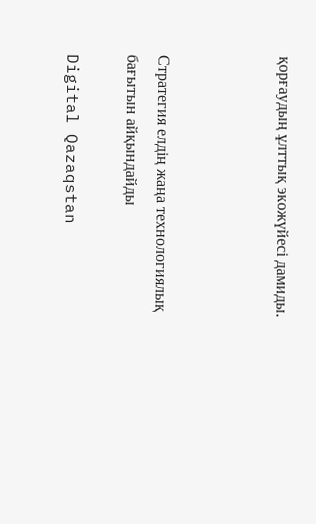қорғаудың ұлттық экожүйесі дамиды.



Стратегия елдің жаңа технологиялық бағытын айқындайды

Digital Qazaqstan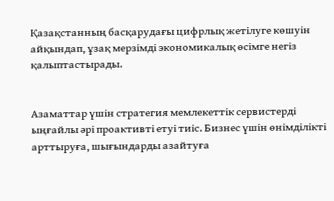Қазақстанның басқарудағы цифрлық жетілуге көшуін айқындап, ұзақ мерзімді экономикалық өсімге негіз қалыптастырады.


Азаматтар үшін стратегия мемлекеттік сервистерді ыңғайлы әрі проактивті етуі тиіс. Бизнес үшін өнімділікті арттыруға, шығындарды азайтуға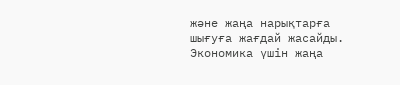және жаңа нарықтарға шығуға жағдай жасайды. Экономика үшін жаңа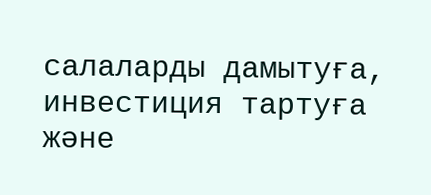салаларды дамытуға, инвестиция тартуға және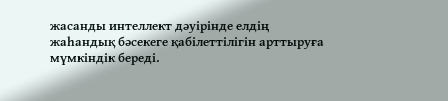жасанды интеллект дәуірінде елдің жаһандық бәсекеге қабілеттілігін арттыруға мүмкіндік береді.